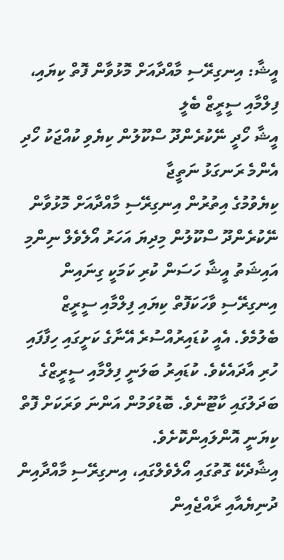އީޝާ: އިނގިރޭސި މާއްދާއަށް މޮޅުވާން ފޮތް ކިޔައި، ފިލްމާއި ސީރީޒް ބެލީ
އީޝާ ހޯދީ ނޭކުރެންދޫ ސްކޫލުން ކިޔެވި ކުއްޖަކު ހޯދި އެންމެ ރަނގަޅު ނަތީޖާ
ކިޔެވުމުގެ އިތުރުން އިނގިރޭސި މާއްދާއަށް މޮޅުވާން ނޭކުރެންދޫ ސްކޫލުން މިދިޔަ އަހަރު އޯލެވެލް ނިންމި އައިޝަތު އީޝާ ހަސަން ކުރި ކަމަކީ ގިނައިން އިނގިރޭސި ވާހަކަފޮތް ކިޔައި ފިލްމާއި ސީރީޒް ބެލުމެވެ. އެއީ ކުޑައިރުއްސުރެ އޭނާގެ ކަށީގައި ހިފާފައި ހުރި އާދައެކެވެ. ކުޑައިރު ބަލަނީ ފިލްމާއި ސީރީޒްގެ ބަދަލުގައި ކާޓޫނެވެ. ބޮޑުވަމުން އަންނަ ވަރަކަށް ފޮތް ކިޔަނީ އޮންލައިންކޮށެވެ.
އިޝާދެކޭ ގޮތުގައި އޯލެވެލްގައި، އިނގިރޭސި މާއްދާއިން ދުނިޔެއާއި ރާއްޖެއިން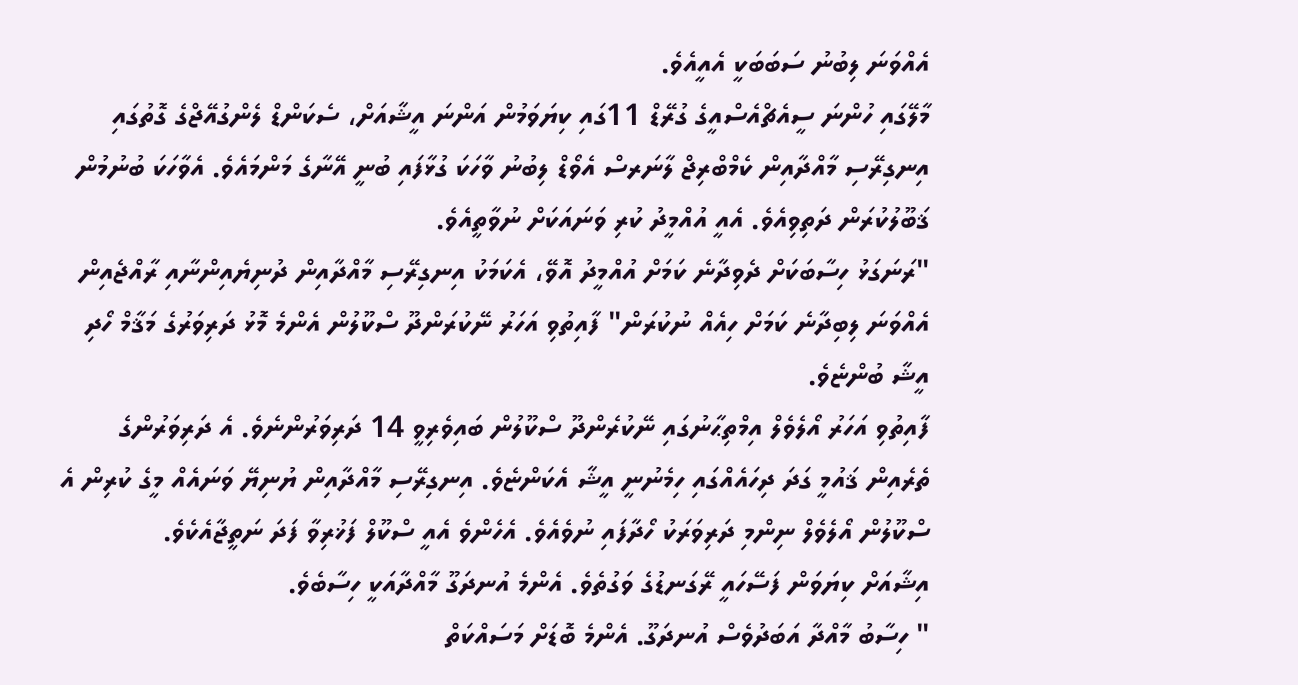އެއްވަނަ ލިބުނު ސަބަބަކީ އެއީއެވެ.
މާލޭގައި ހުންނަ ސީއެޗްއެސްއީގެ ގުރޭޑް 11ގައި ކިޔަވަމުން އަންނަ އީޝާއަށް، ސެކަންޑް ލެންގުއޭޖްގެ ގޮތުގައި އިނގިރޭސި މާއްދާއިން ކެމްބްރިޖް ލާނަރސް އެވޯޑް ލިބުނު ވާހަކަ ގުޅާފައި ބުނީ އޭނާގެ މަންމައެވެ. އެވާހަކަ ބުނުމުން ޤަބޫލުކުރަން ދަތިވިއެވެ. އެއީ އުއްމީދު ކުރި ވަނައަކަށް ނުވާތީއެވެ.
"ރަނަގަޅު ހިސާބަކަށް ދެވިދާނެ ކަމަށް އުއްމީދު އޮވޭ، އެކަމަކު އިނގިރޭސި މާއްދާއިން ދުނިޔެއިންނާއި ރާއްޖެއިން އެއްވަނަ ލިބިދާނެ ކަމަށް ހިއެއް ނުކުރަން" ފާއިތުވި އަހަރު ނޭކުރަންދޫ ސްކޫލުން އެންމެ މޮޅު ދަރިވަރުގެ މަޤާމް ހޯދި އީޝާ ބުންޏެވެ.
ފާއިތުވި އަހަރު އޯލެވެލް އިމްތިޙާނުގައި ނޭކުރެންދޫ ސްކޫލުން ބައިވެރިވީ 14 ދަރިވަރުންނެވެ. އެ ދަރިވަރުންގެ ތެރެއިން ޤައުމީ ގަދަ ދިހައެއްގައި ހިމެނުނީ އީޝާ އެކަންޏެވެ. އިނގިރޭސި މާއްދާއިން ޔުނިޔޭ ވަނައެއް މީގެ ކުރިން އެ ސްކޫލުން އޯލެވެލް ނިންމި ދަރިވަރަކު ހޯދާފައި ނުވެއެވެ. އެހެންވެ އެއީ ސްކޫލް ފަޚުރިވާ ފަދަ ނަތީޖާއެކެވެ.
އިޝާއަށް ކިޔަވަން ފަސޭހައީ ރޭގަނޑުގެ ވަގުތެވެ. އެންމެ އުނދަގޫ މާއްދާއަކީ ހިސާބެވެ.
" ހިސާބު މާއްދާ އަބަދުވެސް އުނދަގޫ. އެންމެ ބޮޑަށް މަސައްކަތް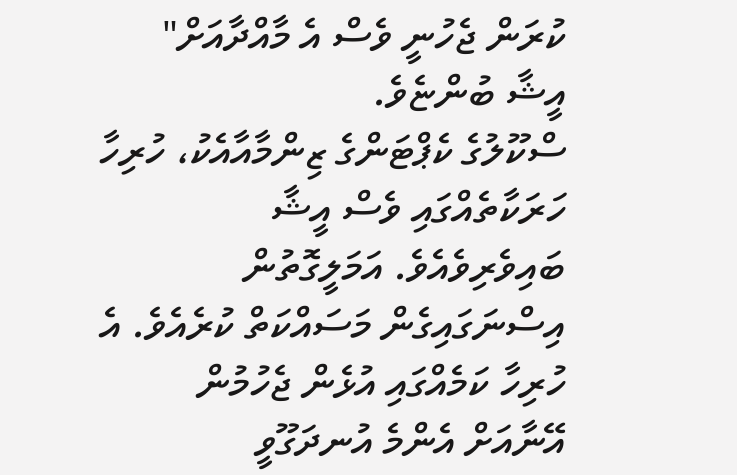ކުރަން ޖެހުނީ ވެސް އެ މާއްދާއަށް" އީޝާ ބުންޏެވެ.
ސްކޫލުގެ ކެޕްޓަންގެ ޒިންމާއާއެކު، ހުރިހާ ހަރަކާތެއްގައި ވެސް އީޝާ ބައިވެރިވެއެވެ. އަމަލީގޮތުން އިސްނަގައިގެން މަސައްކަތް ކުރެއެވެ. އެ ހުރިހާ ކަމެއްގައި އުޅެން ޖެހުމުން އޭނާއަށް އެންމެ އުނދަގޫވީ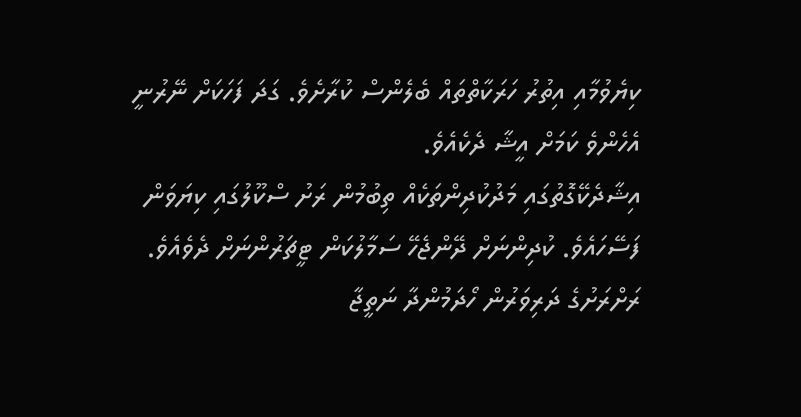ކިޔެވުމާއި އިތުރު ހަރަކާތްތައް ބެލެންސް ކުރާށެވެ. ގަދަ ފަހަކަށް ނޭރުނީ އެހެންވެ ކަމަށް އީޝާ ދެކެއެވެ.
އިޝާދެކޭގޮތުގައި މަދުކުދިންތަކެއް ތިބުމުން ރަށު ސްކޫލުގައި ކިޔަވަން ފަސޭހައެވެ. ކުދިންނަށް ދޭންޖެހޭ ސަމާލުކަން ޓީޗަރުންނަށް ދެވެއެވެ. ރަށްރަށުގެ ދަރިވަރުން ހޯދަމުންދާ ނަތީޖާ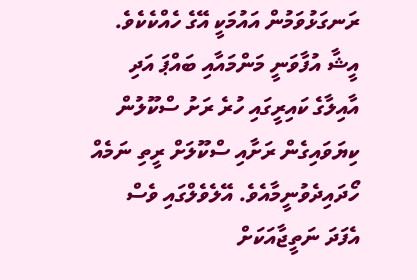ރަނގަޅުވަމުން އައުމަކީ އޭގެ ހެއްކެކެވެ.
އީޝާ އުފާވަނީ މަންމައާއި ބައްޕަ އަދި އާއިލާގެ ކައިރީގައި ހުރެ ރަށު ސްކޫލުން ކިޔަވައިގެން ރަށާއި ސްކޫލަށް ރީތި ނަމެއް ހޯދައިދެވުނީމާއެވެ. އޭލެވެލްގައި ވެސް އެފަދަ ނަތީޖާއަކަށް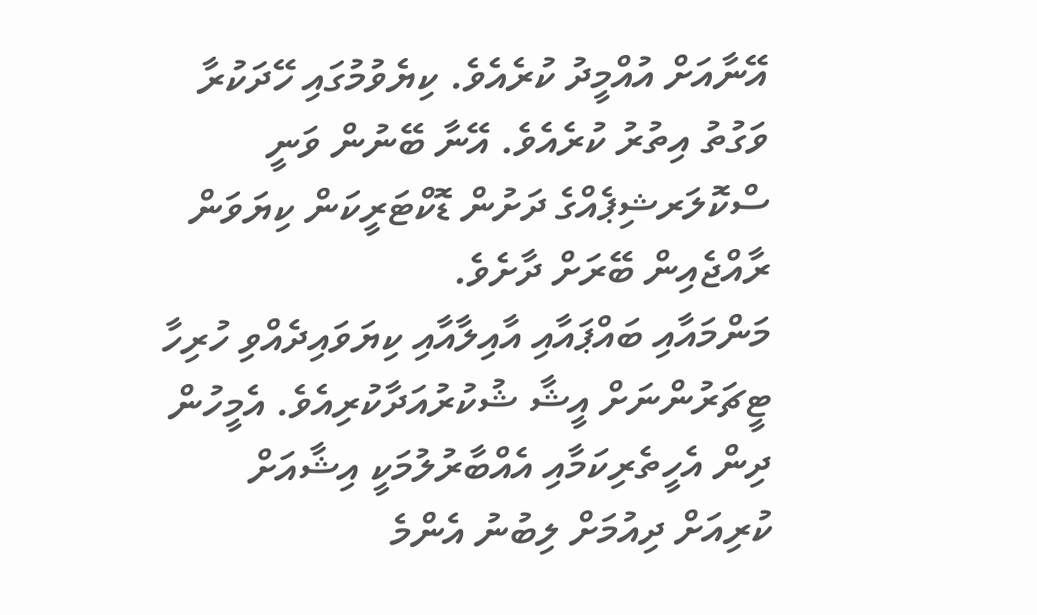އޭނާއަށް އުއްމީދު ކުރެއެވެ. ކިޔެވުމުގައި ހޭދަކުރާ ވަގުތު އިތުރު ކުރެއެވެ. އޭނާ ބޭނުން ވަނީ ސްކޮލަރޝިޕެއްގެ ދަށުން ޑޮކްޓަރީކަން ކިޔަވަން ރާއްޖެއިން ބޭރަށް ދާށެވެ.
މަންމައާއި ބައްޕައާއި އާއިލާއާއި ކިޔަވައިދެއްވި ހުރިހާ ޓީޗަރުންނަށް އީޝާ ޝުކުރުއަދާކުރިއެވެ. އެމީހުން ދިން އެހީތެރިކަމާއި އެއްބާރުލުމަކީ އިޝާއަށް ކުރިއަށް ދިއުމަށް ލިބުނު އެންމެ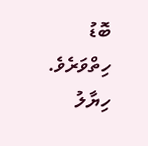ބޮޑު ހިތްވަރެވެ.
ހިޔާލު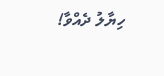ހިޔާލު ދެއްވާ!